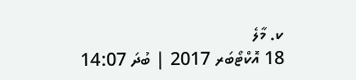ކ. މާލެ
18 އޮކްޓޯބަރ 2017 | ބުދަ 14:07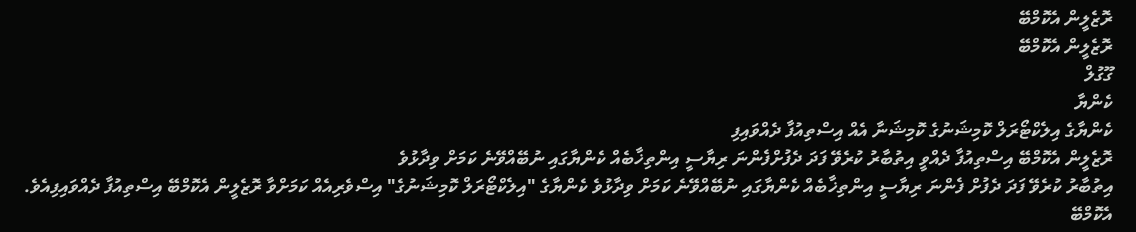ރޮޒެލީން އެކޮމްބޭ
ރޮޒެލީން އެކޮމްބޭ
ގޫގުލް
ކެންޔާ
ކެންޔާގެ އިލެކްޓޯރަލް ކޮމިޝަނުގެ ކޮމިޝަނާ އެއް އިސްތިއުފާ ދެއްވައިފި
ރޮޒެލީން އެކޮމްބޭ އިސްތިއުފާ ދެއްވީ އިތުބާރު ކުރެވޭ ފަދަ ދެފުށްފެންނަ ރިޔާސީ އިންތިޚާބެއް ކެންޔާގައި ނުބޭއްވޭނެ ކަމަށް ވިދާޅުވެ
އިތުބާރު ކުރެވޭ ފަދަ ދެފުށް ފެންނަ ރިޔާސީ އިންތިޚާބެއް ކެންޔާގައި ނުބޭއްވޭނެ ކަމަށް ވިދާޅުވެ ކެންޔާގެ "އިލެކްޓޯރަލް ކޮމިޝަނުގެ" އިސްވެރިއެއް ކަމަށްވާ ރޮޒެލީން އެކޮމްބޭ އިސްތިއުފާ ދެއްވައިފިއެވެ.
އެކޮމްބޭ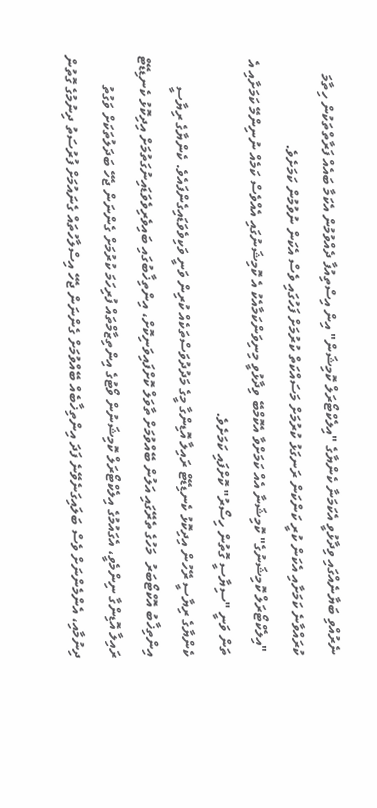ނެރުއްވި ބަޔާނެއްގައި ވިދާޅުވީ އެކަމަނާ ކެންޔާގެ "އިލެކްޓޯރަލް ކޮމިޝަން" އިން އިސްތިއުފާ ދެއްވުމުން އެކަމާ ބައެއް ފަރާތްތަކުން ހިތާމަ ކުރައްވާނެ ކަމަށާއި އެކަން ކުރީ ކަންކަން ރަނގަޅު ކުރުމަށް މަސައްކަތް ކުރުމަށް ފަހުގައި ވެސް އެކަން ނުވުމުން ކަމަށެވެ.
 "އިލެކްޓޯރަލް ކޮމިޝަނުގެ" ކޮމިޝަނާ އެއް ކަމަށްވާ އެކޮމްބޭ ވިދާޅުވީ މިނިވަންކަމާއެކު އެ ކޮމިޝަނުގައި އެއްވެސް ކަމެއް ނުނިންމޭ ކަމަށާއި އެ ތަން ވަނީ "ސިޔާސީ ގޮތުން ހިސޯރު" ކޮށްފައި ކަމަށެވެ.
ކެންޔާގެ ރިޔާސީ ރޭހުން އިދިކޮޅު ކެނޑިޑޭޓް ރައިލާ އޮޑިންގާ މީގެ މަދުދުވަސްތަކެއް ކުރިން ވަނީ ވަކިވެވަޑައިގެންފައެވެ. ކެންޔާގެ ރިޔާސީ އިންތިޚާބު އޮކްޓޯބަރު  މަހުގެ ތެރޭގައި އަލުން ބޭއްވުމަށް ތާވަލް ކޮށްފައިވަނިކޮށް، އިންތިޚާބުގައި ބައިވެރިވެވަޑައިނުގަތުމަށް އިދިކޮޅު ކެނޑިޑޭޓް ރައިލާ އޮޑިންގާ ނިންމެވީ، އެގައުމުގެ އިލެކްޓޯރަލް ކޮމިޝަނުން ވޯޓުގެ އިންތިޒާމްތައް ފުރިހަމަ ކުރުމަށް ގެންނަން ޖެހޭ ބަދަލުތަކަށް ވަގުތު ދިނުމާއި، އެންމެންނަށް ވެސް ބަލައިގަނެވޭނެ ފަދަ އިންތިޚާބެއް ބޭއްވުމަށް ގެންނަން ޖެހޭ އިސްލާހުތައް ގެނައުމަށް ފުރުސަތު ދިނުމުގެ ގޮތުން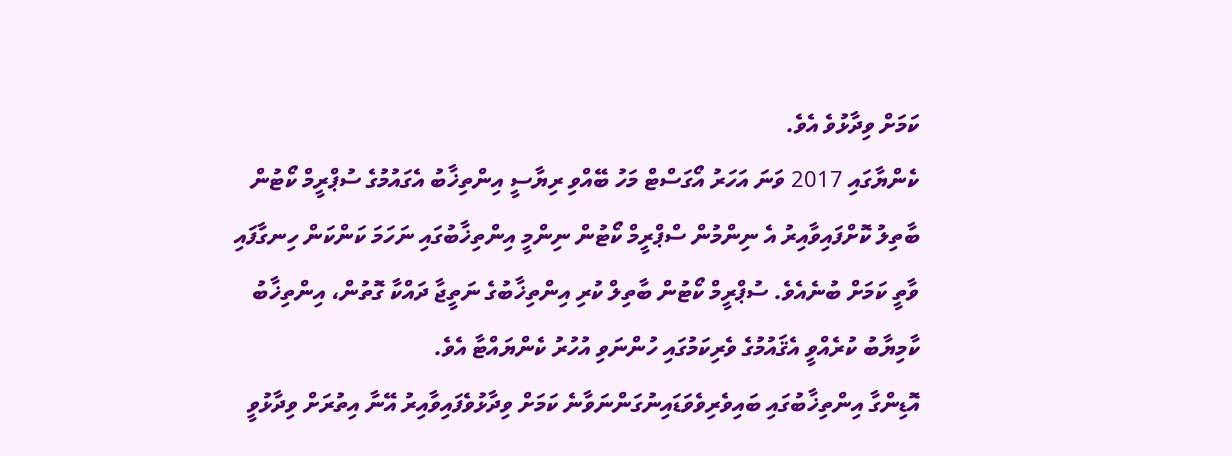ކަމަށް ވިދާޅުވެ އެވެ.
ކެންޔާގައި 2017 ވަނަ އަހަރު އޯގަސްޓް މަހު ބޭއްވި ރިޔާސީ އިންތިޚާބު އެގައުމުގެ ސުޕްރީމް ކޯޓުން ބާތިލު ކޮށްފައިވާއިރު އެ ނިންމުން ސްޕްރީމް ކޯޓުން ނިންމީ އިންތިޚާބުގައި ނަހަމަ ކަންކަން ހިނގާފައި ވާތީ ކަމަށް ބުނެއެވެ. ސުޕްރީމް ކޯޓުން ބާތިލް ކުރި އިންތިޚާބުގެ ނަތީޖާ ދައްކާ ގޮތުން، އިންތިޚާބު ކާމިޔާބު ކުރެއްވީ އެޤައުމުގެ ވެރިކަމުގައި ހުންނަވި އުހުރު ކެންޔައްޓާ އެވެ.
އޮޑިންގާ އިންތިޚާބުގައި ބައިވެރިވެވަޑައިނުގަންނަވާނެ ކަމަށް ވިދާޅުވެފައިވާއިރު އޭނާ އިތުރަށް ވިދާޅުވީ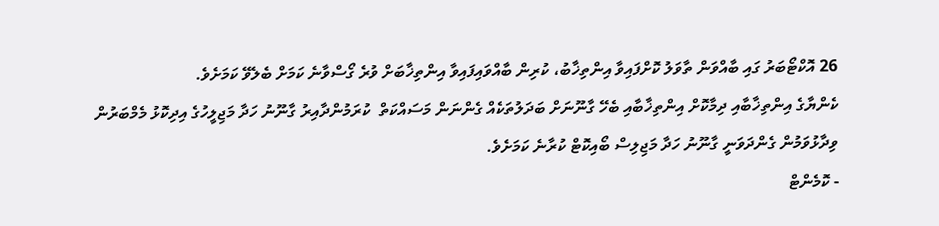26 އޮކްޓޯބަރު ގައި ބާއްވަން ތާވަލު ކޮށްފައިވާ އިންތިޚާބު، ކުރިން ބާއްވައިފައިވާ އިންތިޚާބަށް ވުރެ ގޯސްވާނެ ކަމަށް ބެލެވޭ ކަމަށެވެ.
ކެންޔާގެ އިންތިޚާބާއި ދިމާކޮށް އިންތިޚާބާއި ބެހޭ ގާނޫނަށް ބަދަލުތަކެއް ގެންނަން މަސައްކަތް  ކުރަމުންދާއިރު ގާނޫނު ހަދާ މަޖިލީހުގެ އިދިކޮޅު މެމްބަރުން ވިދާޅުވަމުން ގެންދަވަނީ ގާނޫނު ހަދާ މަޖިލިސް ބޯއިކޮޓް ކުރާނެ ކަމަށެވެ.
- ކޮމެންޓް